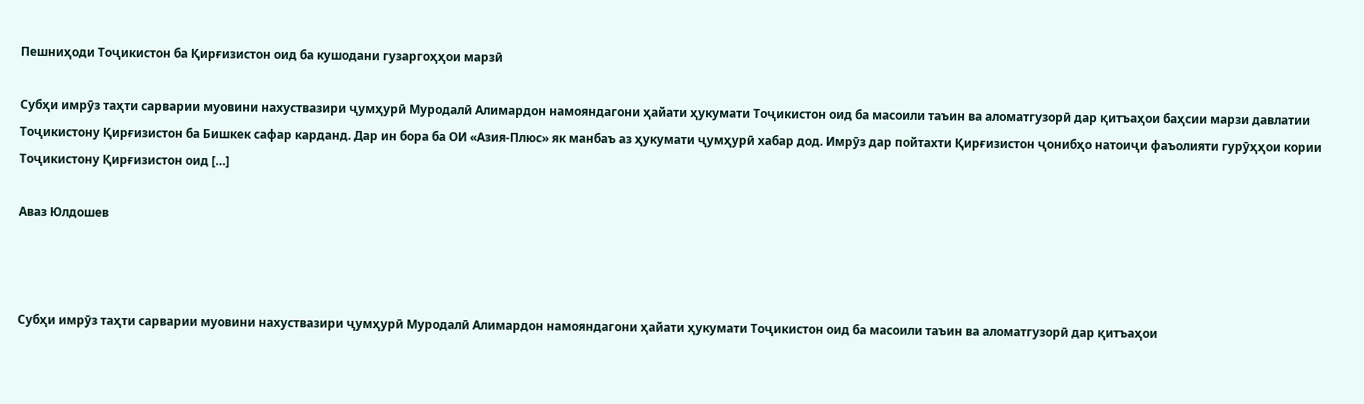Пешниҳоди Тоҷикистон ба Қирғизистон оид ба кушодани гузаргоҳҳои марзӣ

Субҳи имрӯз таҳти сарварии муовини нахуствазири ҷумҳурӣ Муродалӣ Алимардон намояндагони ҳайати ҳукумати Тоҷикистон оид ба масоили таъин ва аломатгузорӣ дар қитъаҳои баҳсии марзи давлатии Тоҷикистону Қирғизистон ба Бишкек сафар карданд. Дар ин бора ба ОИ «Азия-Плюс» як манбаъ аз ҳукумати ҷумҳурӣ хабар дод. Имрӯз дар пойтахти Қирғизистон ҷонибҳо натоиҷи фаъолияти гурӯҳҳои кории Тоҷикистону Қирғизистон оид […]

Аваз Юлдошев



Субҳи имрӯз таҳти сарварии муовини нахуствазири ҷумҳурӣ Муродалӣ Алимардон намояндагони ҳайати ҳукумати Тоҷикистон оид ба масоили таъин ва аломатгузорӣ дар қитъаҳои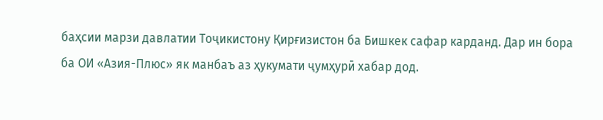баҳсии марзи давлатии Тоҷикистону Қирғизистон ба Бишкек сафар карданд. Дар ин бора ба ОИ «Азия-Плюс» як манбаъ аз ҳукумати ҷумҳурӣ хабар дод.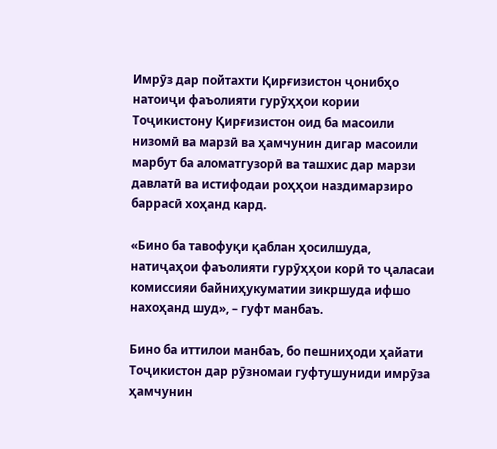Имрӯз дар пойтахти Қирғизистон ҷонибҳо натоиҷи фаъолияти гурӯҳҳои кории Тоҷикистону Қирғизистон оид ба масоили низомӣ ва марзӣ ва ҳамчунин дигар масоили марбут ба аломатгузорӣ ва ташхис дар марзи давлатӣ ва истифодаи роҳҳои наздимарзиро баррасӣ хоҳанд кард.

«Бино ба тавофуқи қаблан ҳосилшуда, натиҷаҳои фаъолияти гурӯҳҳои корӣ то ҷаласаи комиссияи байниҳукуматии зикршуда ифшо нахоҳанд шуд», – гуфт манбаъ.

Бино ба иттилои манбаъ, бо пешниҳоди ҳайати Тоҷикистон дар рӯзномаи гуфтушуниди имрӯза ҳамчунин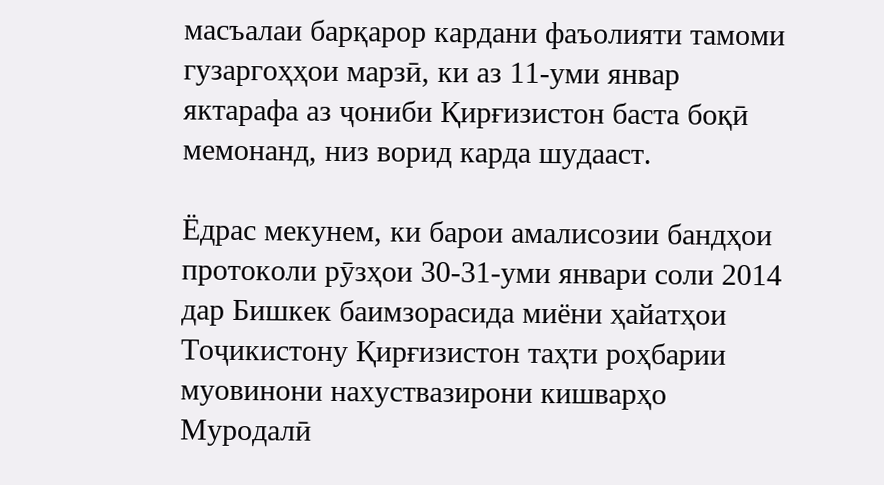масъалаи барқарор кардани фаъолияти тамоми гузаргоҳҳои марзӣ, ки аз 11-уми январ яктарафа аз ҷониби Қирғизистон баста боқӣ мемонанд, низ ворид карда шудааст.

Ёдрас мекунем, ки барои амалисозии бандҳои протоколи рӯзҳои 30-31-уми январи соли 2014 дар Бишкек баимзорасида миёни ҳайатҳои Тоҷикистону Қирғизистон таҳти роҳбарии муовинони нахуствазирони кишварҳо Муродалӣ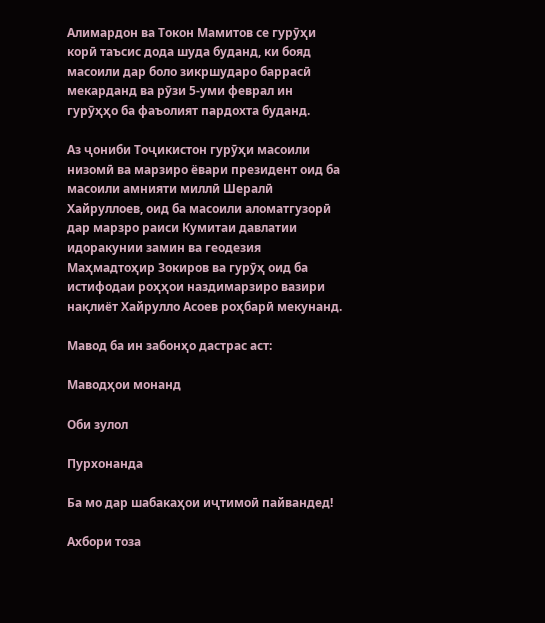Алимардон ва Токон Мамитов се гурӯҳи корӣ таъсис дода шуда буданд, ки бояд масоили дар боло зикршударо баррасӣ мекарданд ва рӯзи 5-уми феврал ин гурӯҳҳо ба фаъолият пардохта буданд.

Аз ҷониби Тоҷикистон гурӯҳи масоили низомӣ ва марзиро ёвари президент оид ба масоили амнияти миллӣ Шералӣ Хайруллоев, оид ба масоили аломатгузорӣ дар марзро раиси Кумитаи давлатии идоракунии замин ва геодезия Маҳмадтоҳир Зокиров ва гурӯҳ оид ба истифодаи роҳҳои наздимарзиро вазири нақлиёт Хайрулло Асоев роҳбарӣ мекунанд.

Мавод ба ин забонҳо дастрас аст:

Маводҳои монанд

Оби зулол

Пурхонанда

Ба мо дар шабакаҳои иҷтимоӣ пайвандед!

Ахбори тоза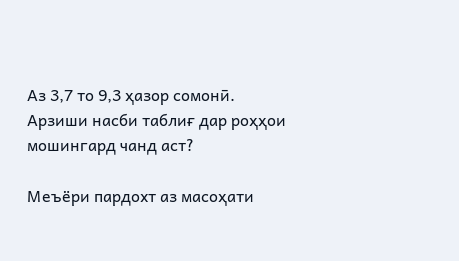Аз 3,7 то 9,3 ҳазор сомонӣ. Арзиши насби таблиғ дар роҳҳои мошингард чанд аст?

Меъёри пардохт аз масоҳати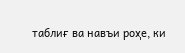таблиғ ва навъи роҳе, ки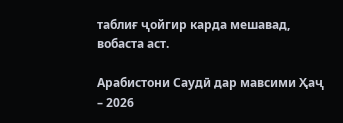таблиғ ҷойгир карда мешавад, вобаста аст.

Арабистони Саудӣ дар мавсими Ҳаҷ – 2026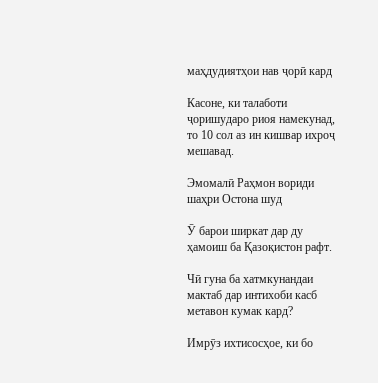маҳдудиятҳои нав ҷорӣ кард

Касоне, ки талаботи ҷоришударо риоя намекунад, то 10 сол аз ин кишвар ихроҷ мешавад.

Эмомалӣ Раҳмон вориди шаҳри Остона шуд

Ӯ барои ширкат дар ду ҳамоиш ба Қазоқистон рафт.

Чӣ гуна ба хатмкунандаи мактаб дар интихоби касб метавон кумак кард?

Имрӯз ихтисосҳое, ки бо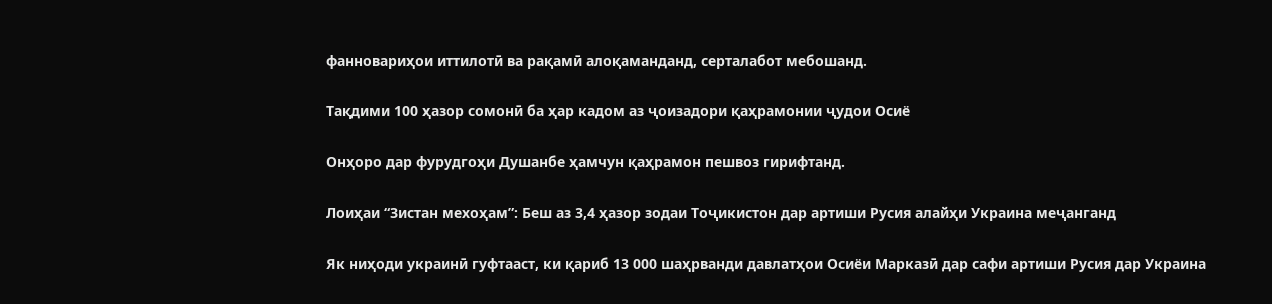фанновариҳои иттилотӣ ва рақамӣ алоқаманданд, серталабот мебошанд.

Тақдими 100 ҳазор сомонӣ ба ҳар кадом аз ҷоизадори қаҳрамонии ҷудои Осиё

Онҳоро дар фурудгоҳи Душанбе ҳамчун қаҳрамон пешвоз гирифтанд.

Лоиҳаи “Зистан мехоҳам”: Беш аз 3,4 ҳазор зодаи Тоҷикистон дар артиши Русия алайҳи Украина меҷанганд

Як ниҳоди украинӣ гуфтааст, ки қариб 13 000 шаҳрванди давлатҳои Осиёи Марказӣ дар сафи артиши Русия дар Украина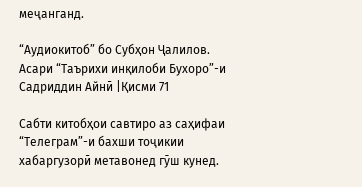меҷанганд.

“Аудиокитоб” бо Субҳон Ҷалилов. Асари “Таърихи инқилоби Бухоро”-и Садриддин Айнӣ |Қисми 71

Cабти китобҳои савтиро аз саҳифаи “Телеграм”-и бахши тоҷикии хабаргузорӣ метавонед гӯш кунед.